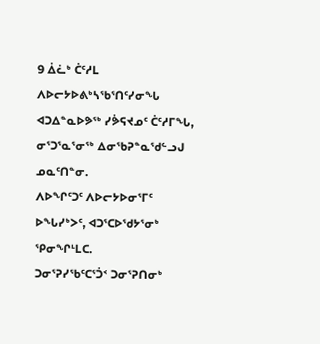9 ᐄᓛᒃ ᑖᑦᓱᒪ ᐱᐅᓕᔭᐅᕕᒃᓴᖃᕐᑎᑦᓯᓂᖓ ᐊᑐᐃᓐᓇᐅᕗᖅ ᓯᕘᕋᔪᓄᑦ ᑖᑦᓱᒥᖓ, ᓂᕐᑐᕐᓇᕐᓂᖅ ᐃᓂᖃᕈᓐᓇᖁᓪᓗᒍ ᓄᓇᑦᑎᓐᓂ.
ᐱᐅᖏᑦᑐᑦ ᐱᐅᓕᔭᐅᓂᕐᒥᑦ ᐅᖓᓯᒃᐳᑦ, ᐊᑐᕐᑕᐅᖁᔭᕐᓂᒃ ᕿᓂᖏᒻᒪᑕ.
ᑐᓂᕐᕈᓯᖃᑦᑕᕐᑑᑉ ᑐᓂᕐᕈᑎᓂᒃ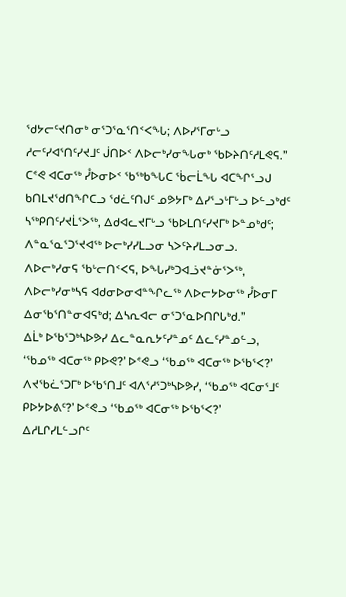ᖁᔭᓕᑦᔪᑎᓂᒃ ᓂᕐᑐᕐᓇᕐᑎᑉᐸᖓ; ᐱᐅᓯᕐᒥᓂᒡᓗ ᓱᓕᑦᓯᐊᕐᑎᑦᓯᔪᒧᑦ ᒎᑎᐅᑉ ᐱᐅᓕᒃᓯᓂᖓᓂᒃ ᖃᐅᔨᑎᑦᓱᒪᕙᕋ.”
ᑕᕝᕙ ᐊᑕᓂᖅ ᓮᐅᓂᐅᑉ ᖃᖅᑲᖓᑕ ᖄᓕᒫᖓ ᐊᑕᖏᕐᓗᒍ ᑲᑎᒪᔪᖁᑎᖏᑕᓗ ᖁᓛᑦᑎᒍᑦ ᓄᕗᔭᒥᒃ ᐃᓯᕐᓗᒡᒥᒡᓗ ᐅᓪᓗᒃᑯᑦ ᓴᖅᑭᑎᑦᓯᔪᒫᕐᐳᖅ, ᐃᑯᐊᓚᔪᒥᒡᓗ ᖃᐅᒪᑎᑦᓯᔪᒥᒃ ᐅᓐᓄᒃᑯᑦ; ᐱᓐᓇᕐᓇᕐᑐᕐᔪᐊᖅ ᐅᓕᒃᓯᓯᒪᓗᓂ ᓴᐳᑦᔨᓯᒪᓗᓂᓗ.
ᐱᐅᓕᒃᓯᓂᕋ ᖃᒡᓕᑎᑉᐸᕋ, ᐅᖓᓯᒃᑐᐊᓘᔪᓐᓃᕐᐳᖅ, ᐱᐅᓕᒃᓯᓂᒃᓴᕋ ᐊᑯᓂᐅᓂᐊᓐᖏᓚᖅ ᐱᐅᓕᔭᐅᓂᖅ ᓮᐅᓂᒥ ᐃᓂᖃᕐᑎᓐᓂᐊᕋᒃᑯ; ᐃᓴᕆᐊᓕ ᓂᕐᑐᕐᓇᐅᑎᒋᒐᒃᑯ.”
ᐃᒫᒃ ᐅᖃᕐᑐᒃᓴᐅᕗᓯ ᐃᓚᓐᓇᕆᔭᑦᓯᓐᓄᑦ ᐃᓚᑦᓯᓐᓄᓪᓗ, ‘ᖃᓄᖅ ᐊᑕᓂᖅ ᑭᐅᕙ?’ ᐅᕝᕙᓗ ‘ᖃᓄᖅ ᐊᑕᓂᖅ ᐅᖃᕐᐸ?’
ᐱᔪᖃᓛᕐᑐᒥᒃ ᐅᖃᕐᑎᒧᑦ ᐊᐱᕐᓱᕐᑐᒃᓴᐅᕗᓯ, ‘ᖃᓄᖅ ᐊᑕᓂᕐᒧᑦ ᑭᐅᔭᐅᕕᑦ?’ ᐅᕝᕙᓗ ‘ᖃᓄᖅ ᐊᑕᓂᖅ ᐅᖃᕐᐸ?’
ᐃᓱᒪᒋᓯᒪᓪᓗᒋᑦ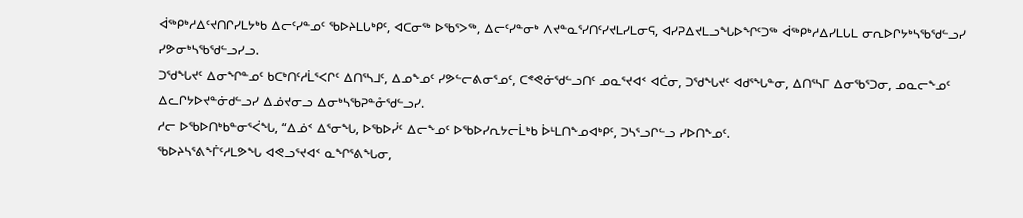ᐋᖅᑭᒃᓱᐃᑦᔪᑎᒋᓯᒪᔭᒃᑲ ᐃᓕᑦᓯᓐᓄᑦ ᖃᐅᔨᒪᒐᒃᑭᑦ, ᐊᑕᓂᖅ ᐅᖃᕐᐳᖅ, ᐃᓕᑦᓯᓐᓂᒃ ᐱᔪᓐᓇᕐᓯᑎᑦᓯᔪᒪᓯᒪᓂᕋ, ᐊᓯᕈᐃᔪᒪᓗᖓᐅᖏᑦᑐᖅ ᐋᖅᑭᒃᓱᐃᓯᒪᒐᒪ ᓂᕆᐅᒋᔭᒃᓴᖃᖁᓪᓗᓯ ᓯᕗᓂᒃᓴᖃᖁᓪᓗᓯᓗ.
ᑐᖁᖓᔪᑦ ᐃᓂᖏᓐᓄᑦ ᑲᑕᒃᑎᑦᓱᒫᕐᐸᒋᑦ ᐃᑎᕐᓴᒧᑦ, ᐃᓄᖕᓄᑦ ᓯᕗᓪᓕᕕᓂᕐᓄᑦ, ᑕᕝᕙᓃᖁᓪᓗᑎᑦ ᓄᓇᕐᔪᐊᑉ ᐊᑖᓂ, ᑐᖁᖓᔪᑦ ᐊᑯᕐᖓᓐᓂ, ᐃᑎᕐᓴᒥ ᐃᓂᖃᕐᑐᓂ, ᓄᓇᓕᖕᓄᑦ ᐃᓚᒋᔭᐅᔪᓐᓃᑯᓪᓗᓯ ᐃᓅᔪᓂᓗ ᐃᓂᒃᓴᖃᕈᓐᓁᖁᓪᓗᓯ.
ᓱᓕ ᐅᖃᐅᑎᒃᑲᓐᓂᕐᐹᖓ, “ᐃᓅᑉ ᐃᕐᓂᖓ, ᐅᖃᐅᓰᑦ ᐃᓕᖕᓄᑦ ᐅᖃᐅᓯᕆᔭᓕᒫᒃᑲ ᐆᒻᒪᑎᖕᓄᐊᒃᑭᑦ, ᑐᓴᕐᓗᒋᓪᓗ ᓯᐅᑎᖕᓄᑦ.
ᖃᐅᔨᓴᕐᕕᖕᒦᑦᓱᒪᕗᖓ ᐊᕙᓗᕐᔪᐊᑉ ᓇᖏᕐᕕᖓᓂ,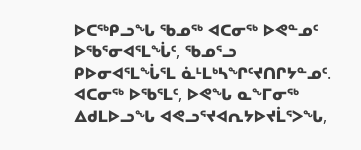ᐅᑕᖅᑭᓗᖓ ᖃᓄᖅ ᐊᑕᓂᖅ ᐅᕙᓐᓄᑦ ᐅᖃᕐᓂᐊᕐᒪᖔᑦ, ᖃᓄᕐᓗ ᑭᐅᓂᐊᕐᒪᖔᕐᒪ ᓈᒻᒪᒃᓴᖏᑦᔪᑎᒋᔭᓐᓄᑦ.
ᐊᑕᓂᖅ ᐅᖃᕐᒪᑦ, ᐅᕙᖓ ᓇᖕᒥᓂᖅ ᐃᑯᒪᐅᓗᖓ ᐊᕙᓗᕐᔪᐊᕆᔭᐅᔪᒫᕐᐳᖓ,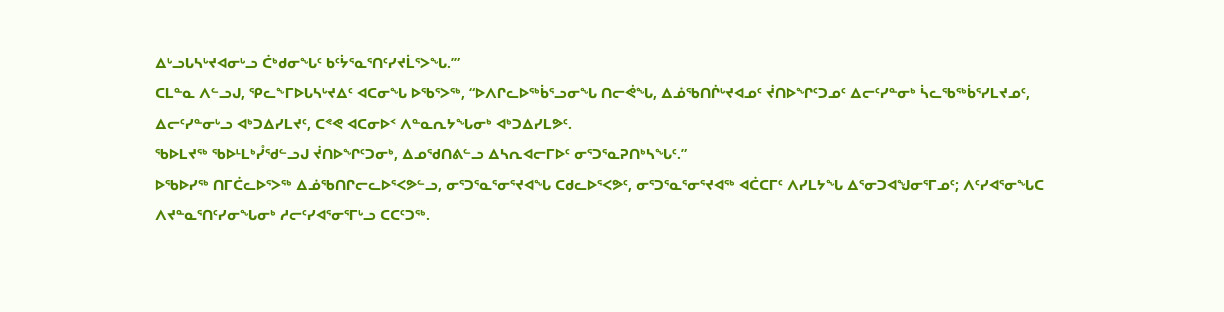ᐃᒡᓗᒐᓴᒡᔪᐊᓂᒡᓗ ᑖᒃᑯᓂᖓᑦ ᑲᑦᔮᕐᓇᕐᑎᑦᓯᔪᒫᕐᐳᖓ.’”
ᑕᒪᓐᓇ ᐱᓪᓗᒍ, ᕿᓚᖕᒥᐅᒐᓴᒡᔪᐃᑦ ᐊᑕᓂᖓ ᐅᖃᕐᐳᖅ, “ᐅᐱᒋᓚᐅᖅᑳᕐᓗᓂᖓ ᑎᓕᕚᖓ, ᐃᓅᖃᑎᒌᒡᔪᐊᓄᑦ ᔫᑎᐅᖏᑦᑐᓄᑦ ᐃᓕᑦᓯᓐᓂᒃ ᓵᓚᖃᖅᑳᕐᓯᒪᔪᓄᑦ, ᐃᓕᑦᓯᓐᓂᒡᓗ ᐊᒃᑐᐃᓯᒪᔪᑦ, ᑕᕝᕙ ᐊᑕᓂᐅᑉ ᐱᓐᓇᕆᔭᖓᓂᒃ ᐊᒃᑐᐃᓯᒪᕗᑦ.
ᖃᐅᒪᔪᖅ ᖃᐅᒻᒪᒃᓮᖁᓪᓗᒍ ᔫᑎᐅᖏᑦᑐᓂᒃ, ᐃᓄᖁᑎᕕᓪᓗ ᐃᓴᕆᐊᓕᒥᐅᑦ ᓂᕐᑐᕐᓇᕈᑎᒃᓴᖓᑦ.”
ᐅᖃᐅᓯᖅ ᑎᒥᑖᓚᐅᕐᐳᖅ ᐃᓅᖃᑎᒋᓕᓚᐅᕐᐸᕗᓪᓗ, ᓂᕐᑐᕐᓇᕐᓂᕐᔪᐊᖓ ᑕᑯᓚᐅᕐᐸᕗᑦ, ᓂᕐᑐᕐᓇᕐᓂᕐᔪᐊᖅ ᐊᑖᑕᒥᑦ ᐱᓯᒪᔭᖓ ᐃᕐᓂᑐᐊᖑᓂᕐᒥᓄᑦ; ᐱᑦᓯᐊᕐᓂᖓᑕ ᐱᔪᓐᓇᕐᑎᑦᓯᓂᖓᓂᒃ ᓱᓕᑦᓯᐊᕐᓂᕐᒥᒡᓗ ᑕᑕᑦᑐᖅ.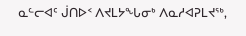ᓇᓪᓕᐊᑦ ᒎᑎᐅᑉ ᐱᔪᒪᔭᖓᓂᒃ ᐱᓇᓱᐊᕈᒪᔪᖅ,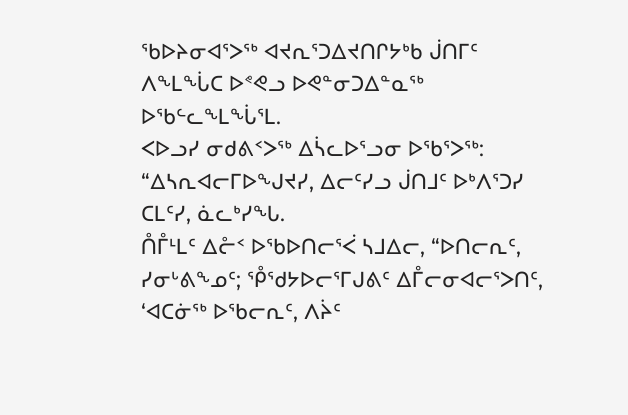ᖃᐅᔨᓂᐊᕐᐳᖅ ᐊᔪᕆᕐᑐᐃᔪᑎᒋᔭᒃᑲ ᒎᑎᒥᑦ ᐱᖕᒪᖔᑕ ᐅᕝᕙᓗ ᐅᕙᓐᓂᑐᐃᓐᓇᖅ ᐅᖃᓪᓚᖕᒪᖔᕐᒪ.
ᐸᐅᓗᓯ ᓂᑯᕕᑉᐳᖅ ᐃᓵᓚᐅᕐᓗᓂ ᐅᖃᕐᐳᖅ: “ᐃᓴᕆᐊᓕᒥᐅᖑᔪᓯ, ᐃᓕᑦᓯᓗ ᒎᑎᒧᑦ ᐅᒃᐱᕐᑐᓯ ᑕᒪᑦᓯ, ᓈᓚᒃᓯᖓ.
ᑍᒤᒻᒪᑦ ᐃᓔᑉ ᐅᖃᐅᑎᓕᕐᐹ ᓴᒧᐃᓕ, “ᐅᑎᓕᕆᑦ, ᓯᓂᒡᕕᖕᓄᑦ; ᕾᖁᔭᐅᓕᕐᒥᒍᕕᑦ ᐃᒤᓕᓂᐊᓕᕐᐳᑎᑦ, ‘ᐊᑕᓃᖅ ᐅᖃᓕᕆᑦ, ᐱᔩᑦ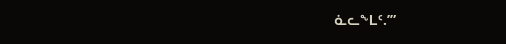ᓈᓚᖕᒪᑦ.’”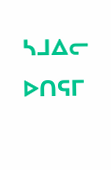ᓴᒧᐃᓕ ᐅᑎᕋᒥ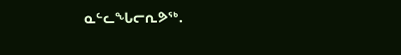ᓇᓪᓚᖓᓕᕆᕗᖅ.